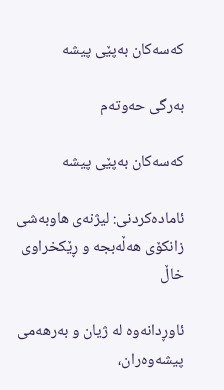کەسەکان بەپێی پیشە

بەرگی حەوتەم

کەسەکان بەپێی پیشە

ئامادەکردنی: لیژنه‌ی هاوبه‌شی زانكۆی هه‌ڵه‌بجه‌ و ڕێكخراوی خاڵ

ئاوڕدانەوە لە ژیان و بەرهەمی پیشەوەران،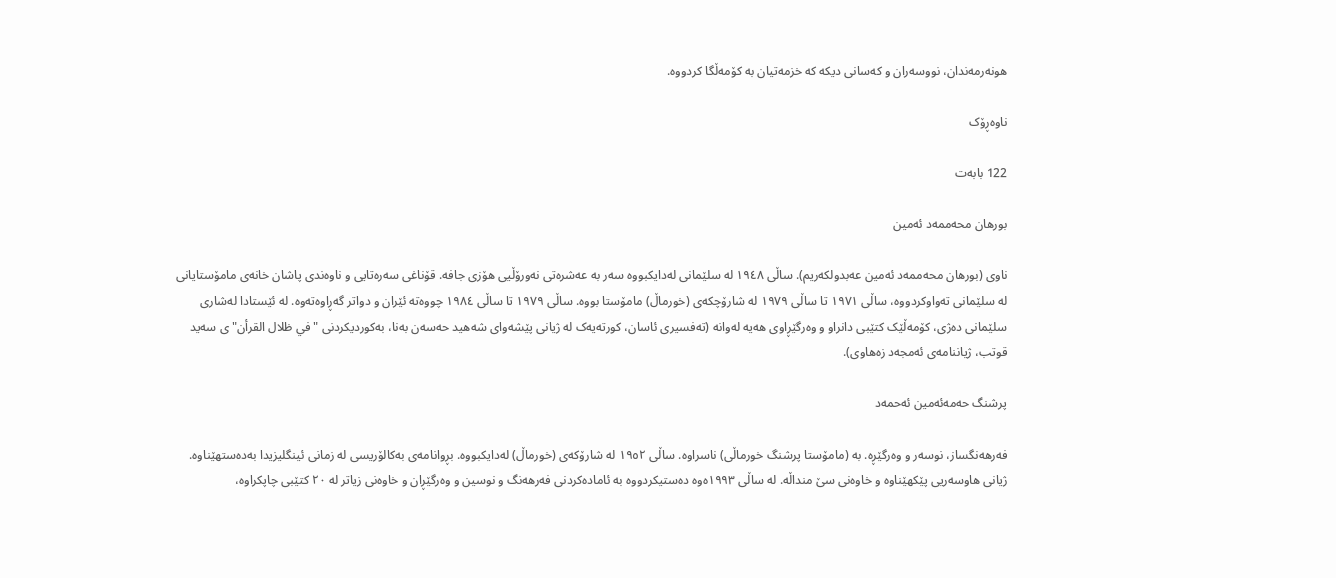هونەرمەندان، نووسەران و کەسانی دیکە کە خزمەتیان بە کۆمەڵگا کردووە.

ناوەڕۆک

122 بابەت

بورهان محەممەد ئەمین

ناوی (بورهان محەممەد ئەمین عەبدولکەریم). ساڵی ١٩٤٨ لە سلێمانی لەدایکبووە سەر بە عەشرەتی نەورۆڵیی هۆزی جافە. قۆناغی سەرەتایی و ناوەندی پاشان خانەی مامۆستایانی لە سلێمانی تەواوکردووە، ساڵی ١٩٧١ تا ساڵی ١٩٧٩ لە شارۆچکەی (خورماڵ) مامۆستا بووە. ساڵی ١٩٧٩ تا ساڵی ١٩٨٤ چووەتە ئێران و دواتر گەڕاوەتەوە. لە ئێستادا لەشاری سلێمانی دەژی، کۆمەڵێک کتێبی دانراو و وەرگێڕاوی هەیە لەوانە (تەفسیری ئاسان، کورتەیەک لە ژیانی پێشەوای شەهید حەسەن بەنا، بەکوردیکردنی "في ظلال القرأن"ی سەید قوتب، ژیاننامەی ئەمجەد زەهاوی).

پرشنگ حەمەئەمین ئەحمەد

فەرهەنگساز، نوسەر و وەرگێڕە. بە (مامۆستا پرشنگ خورماڵی) ناسراوە. ساڵی ١٩٥٢ له ‌شارۆکەی (خورماڵ) لەدایکبووه. بڕوانامەی بەکالۆریسی لە زمانی ئینگلیزیدا بەدەستهێناوە. ژیانی هاوسەریی پێکهێناوە‌ و خاوەنی سێ منداڵە. له ‌ساڵی ١٩٩٣ەوە دەستیکردووە بە ئامادەکردنی فەرهەنگ و نوسین و وەرگێڕان و خاوەنی زیاتر لە ٢٠ کتێبی چاپکراوە،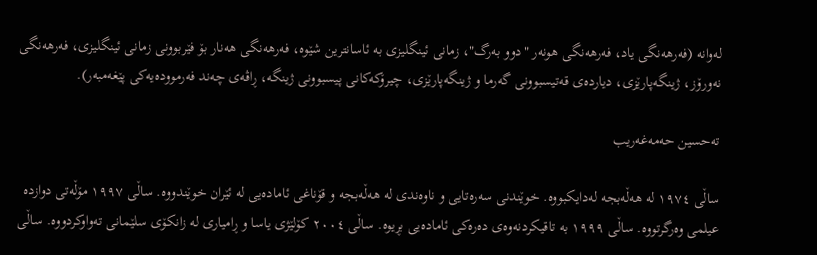لەوانە (فەرهەنگی یاد، فەرهەنگی هونەر "دوو بەرگ"، زمانی ئینگلیزی بە ئاسانترین شێوە، فەرهەنگی هەنار بۆ فێربوونی زمانی ئینگلیزی، فەرهەنگی نەورۆز، ژینگەپارێزی، دیاردەی قەتیسبوونی گەرما و ژینگەپارێزی، چیرۆکەکانی پیسبوونی ژینگە، ڕاڤەی چەند فەرموودەیەکی پێغەمبەر).

تەحسین حەمەغەریب

ساڵی ١٩٧٤ لە هەڵەبجە لەدایکبووە. خوێندنی سەرەتایی و ناوەندی لە هەڵەبجە و قۆناغی ئامادەیی لە ئێران خوێندووە. ساڵی ١٩٩٧ مۆڵەتی دوازدە عیلمی وەرگرتووە. ساڵی ١٩٩٩ بە تاقیکردنەوەی دەرەکی ئامادەیی بڕیوە. ساڵی ٢٠٠٤ کۆلێژی یاسا و ڕامیاری لە زانکۆی سلێمانی تەواوکردووە. ساڵی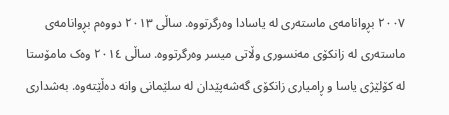٢٠٠٧ بڕوانامەی ماستەری لە یاسادا وەرگرتووە. ساڵی ٢٠١٣ دووەم بڕوانامەی ماستەری‌ لە زانکۆی مەنسوری وڵاتی میسر وەرگرتووە. ساڵی ٢٠١٤ وەک مامۆستا لە کۆلێژی یاسا و ڕامیاری زانکۆی گەشەپێدان لە سلێمانی وانە دەڵێتەوە. بەشداری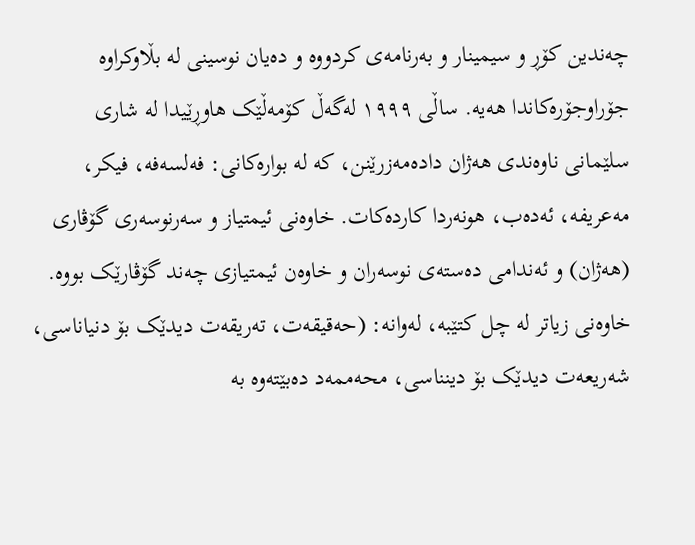چەندین کۆڕ و سیمینار و بەرنامەی کردووە و دەیان نوسینی لە بڵاوکراوە جۆرا‌وجۆرەکاندا هەیە. ساڵی ١٩٩٩ لەگەڵ کۆمەڵێک هاوڕێیدا لە شاری سلێمانی ناوەندی هەژان دادەمەزرێنن، کە لە بوارەکانی: فەلسەفە، فیکر، مەعریفە، ئەدەب، هونەردا کاردەکات. خاوەنی ئیمتیاز و سەرنوسەری گۆڤاری (هەژان) و ئەندامی دەستەی نوسەران و خاوەن ئیمتیازی چەند گۆڤارێک بووە. خاوەنی زیاتر لە چل کتێبە، لەوانە: (حەقیقەت، تەریقەت دیدێک بۆ دنیاناسی، شەریعەت دیدێک بۆ دینناسی، محەممەد دەبێتەوە بە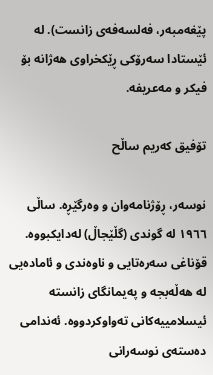پێغەمبەر، فەلسەفەی زانست). لە ئێستادا سەرۆکی ڕێکخراوی هەژانە بۆ فیکر و مەعریفە.

تۆفیق کەریم ساڵح

نوسەر، ڕۆژنامەوان و وەرگێڕە. ساڵی ١٩٦٦ لە گوندی (گڵێجاڵ) لەدایکبووە. قۆناغی سەرەتایی و ناوەندی و ئامادەیی لە هەڵەبجە و پەیمانگای زانستە ئیسلامییەکانی تەواوکردووە. ئەندامی دەستەی نوسەرانی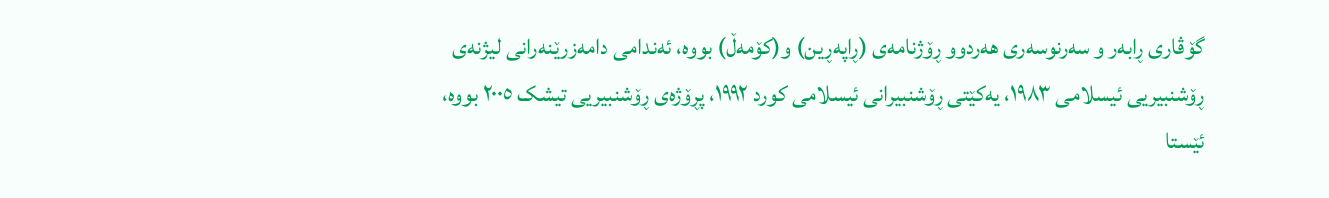گۆڤاری ڕابەر و سەرنوسەری هەردوو ڕۆژنامەی (ڕاپەڕین) و(کۆمەڵ) بووە، ئەندامی دامەزرێنەرانی لیژنەی ڕۆشنبیریی ئیسلامی ١٩٨٣، یەکێتی ڕۆشنبیرانی ئیسلامی کورد ١٩٩٢، پڕۆژەی ڕۆشنبیریی تیشک ٢٠٠٥ بووە، ئێستا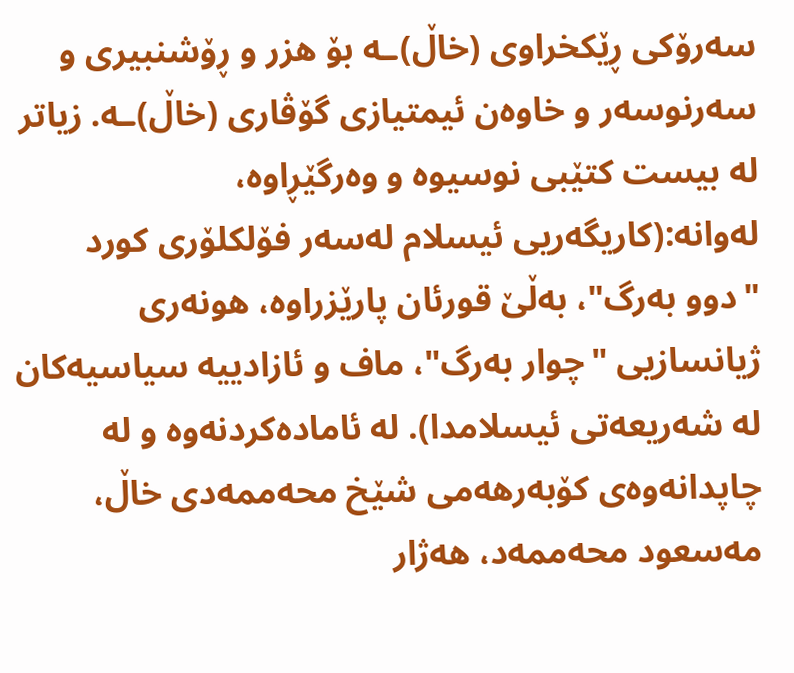سەرۆکی ڕێکخراوی (خاڵ)ـە بۆ هزر و ڕۆشنبیری و سەرنوسەر و خاوەن ئیمتیازی گۆڤاری (خاڵ)ـە. زیاتر لە بیست کتێبی نوسیوە و وەرگێڕاوە، لەوانە:(کاریگەریی ئیسلام لەسەر فۆلکلۆری کورد "دوو بەرگ"، بەڵێ قورئان پارێزراوە، هونەری ژیانسازیی "چوار بەرگ"، ماف و ئازادییە سیاسیەکان لە شەریعەتی ئیسلامدا). لە ئامادەکردنەوە و لە چاپدانەوەی کۆبەرهەمی شێخ محەممەدی خاڵ، مەسعود محەممەد، هەژار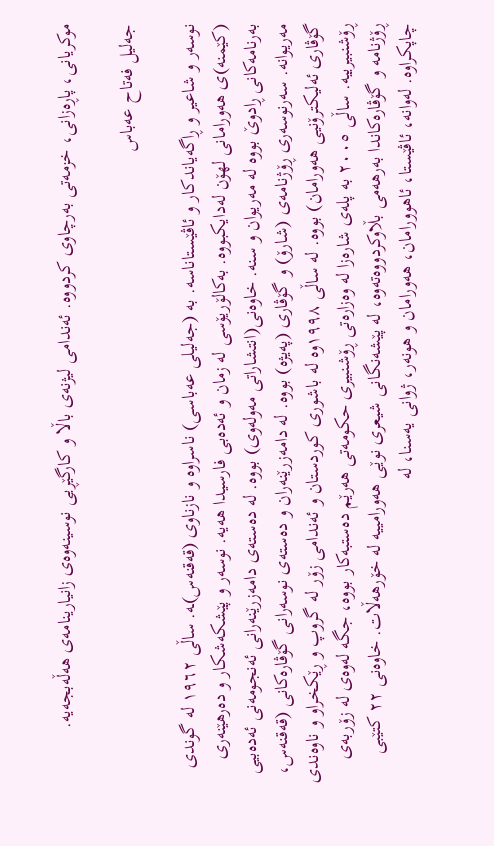موکریانی، پاڕەزانی، خزمەتی بەرچاوی کردووە. ئەندامی لیژنەی باڵا و کارگێڕیی نوسینەوەی زانیارینامەی هەڵەبجەیە.

جەلیل فەتاح عەباس

نوسەر و شاعير و ڕاگەیاندکار و ئاڤێستاناسە. بە (جەلیلی عەباسی) ناسراوە و نازناوی (قەقنەس)ـە. ساڵی ١٩٦٢ لە گوندی (کێمنە)ی هەورامانی لهۆن لەدایکبووە. بەکالۆریۆسی لە زمان و ئەدەبی فارسیدا هەیە. نوسە‌ر و پێشکە‌شکار و دە‌رهێنە‌ری بە‌رنامە‌کانی ڕادوێ بووە لە مە‌ریوان و سنە. خاوە‌نی(انتشاراتی مە‌ولە‌وی) بووە‌‌. لە دەستەی دامەزرێنەرانی ئەنجومەنی ئەدەبیی مەریوانە. سە‌رنوسە‌ری ڕۆژنامەی (شارۆ) و گۆڤاری (پە‌یژە) بووە. لە دامەزرێنەران و دە‌ستە‌ی نوسە‌رانی گۆڤارەکانی (قە‌قنە‌س، گۆڤاری ئە‌لیکترۆنیی هەورامان) بووە. لە ساڵی ١٩٩٨وە لە باشوری کوردستان و ئەندامی زۆر لە گروپ و ڕێکخراو و ناوەندی ڕۆشنبیرییە. ساڵی ٢٠٠٥ بە پلەی شارەزا لە وەزارەتی ڕۆشنبیری حکومەتی هەرێم دەستبەکار بووە، جگە لەوەی لە زۆربەی ڕۆژنامە و گۆڤارەکاندا بەرهەمی بڵاوکردووەتەوە، لە پێشەنگانی شیعری نوێی هەورامییە لە خۆرهەڵات. خاوەنی ٢٢ کتێبی چاپکراوە. لەوانە، ئاڤێستا، ئاهوورامان، هەورامان و هونەر، ژوانی یەسنا، لە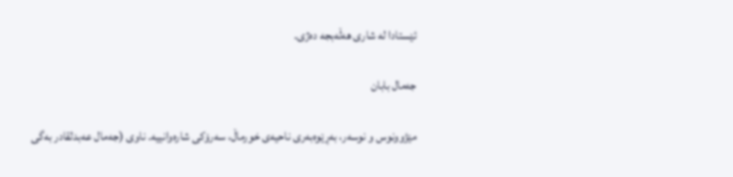ئێستادا لە شاری هەڵەبجە دەژی.

جەمال بابان

مێژوونوس و نوسەر، بەڕێوەبەری ناحیەی خورماڵ، سەرۆکی شارەوانییە. ناوی (جەمال عەبدلقادر بەگی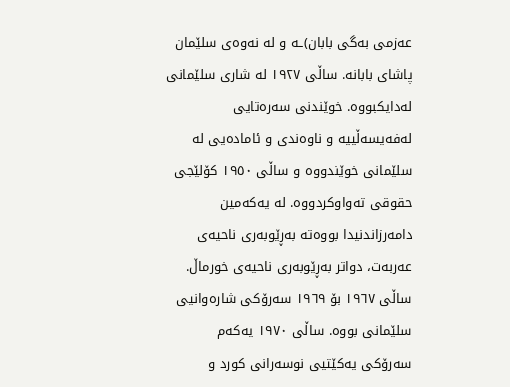عەزمی بەگی بابان)ـە و لە نەوەی سلێمان پاشای بابانە. ساڵی ١٩٢٧ لە شاری سلێمانی لەدایکبووە. خوێندنی سەرەتایی لەفەیسەڵییە و ناوەندی و ئامادەیی لە سلێمانی خوێندووە و ساڵی ١٩٥٠ کۆلێجی حقوقی تەواوکردووە. لە یەکەمین دامەرزاندنیدا بووەتە بەڕێوبەری ناحیەی عەربەت، دواتر بەڕێوبەری ناحیەی خورماڵ. ساڵی ١٩٦٧ بۆ ١٩٦٩ سەرۆکی شارەوانیی سلێمانی بووە. ساڵی ١٩٧٠ یەکەم سەرۆکی یەکێتیی نوسەرانی کورد و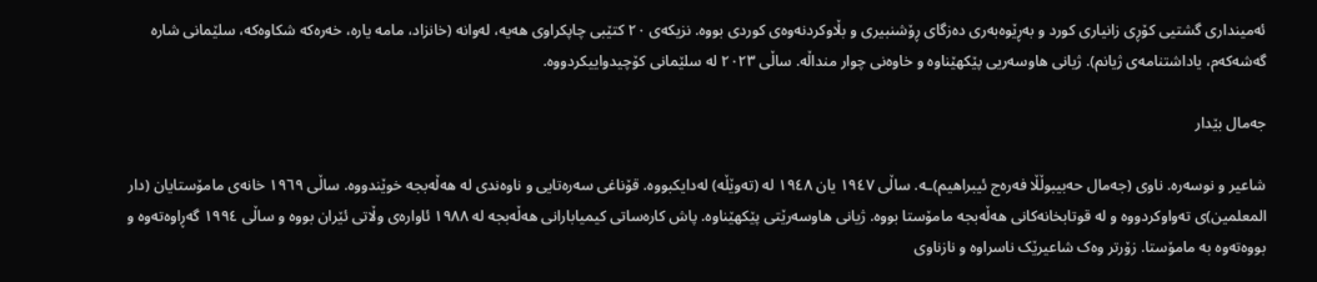ئەمینداری گشتیی کۆڕی زانیاری کورد و بەڕێوەبەری دەزگای ڕۆشنبیری و بڵاوکردنەوەی کوردی بووە. نزیکەی ٢٠ کتێبی چاپکراوی هەیە، لەوانە (خانزاد، مامە یارە، خەرەکە شکاوەکە، سلێمانی شارە گەشەکەم، یاداشتنامەی ژیانم). ژیانی هاوسەریی پێکهێناوە‌ و خاوەنی چوار منداڵە. ساڵی ٢٠٢٣ لە سلێمانی کۆچیدواییکردووە.

جەمال بێدار

شاعير و نوسەره. ناوی (جەمال حەبیبوڵڵا فەرەج ئیبراھیم)ـە. ساڵی ١٩٤٧ یان ١٩٤٨ لە (تەوێڵە) لەدایکبووە. قۆناغی سەرەتایی و ناوەندی لە ھەڵەبجە خوێندووە. ساڵی ١٩٦٩ خانەی مامۆستایان (دار المعلمین)ی تەواوکردووە و لە قوتابخانەکانی ھەڵەبجە مامۆستا بووە. ژیانی ھاوسەرێتی پێکھێناوە. پاش کارەساتی کیمیابارانی ھەڵەبجە لە ١٩٨٨ ئاوارەی وڵاتی ئێران بووە و ساڵی ١٩٩٤ گەڕاوەتەوە و بووەتەوە بە مامۆستا. زۆرتر وەک شاعیرێک ناسراوە و نازناوی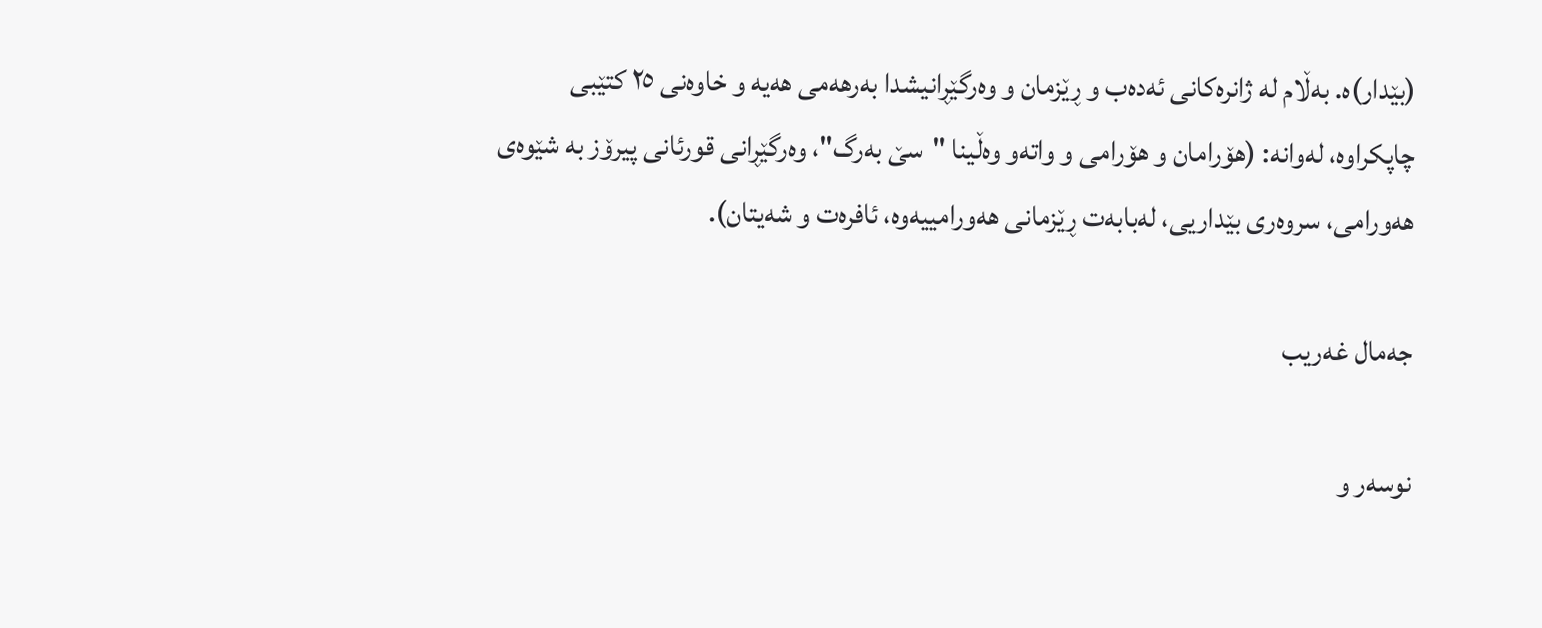(بێدار)ە. بەڵام لە ژانرەکانی ئەدەب و ڕێزمان و وەرگێڕانیشدا بەرھەمی ھەیە و خاوەنی ٢٥ کتێبی چاپکراوە، لەوانه: (ھۆرامان و ھۆرامی و واتەو وەڵینا "سێ بەرگ"، وەرگێڕانی قورئانی پیرۆز بە شێوەی ھەورامی، سروەری بێداریی، لەبابەت ڕێزمانی ھەورامییەوە، ئافرەت و شەیتان).

جەمال غەریب

نوسەر و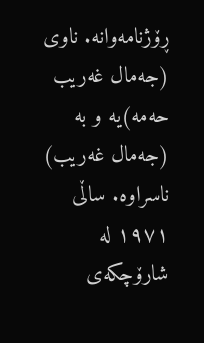ڕۆژنامەوانە. ناوی (جەمال غەریب حەمە)یە و بە (جەمال غەریب) ناسراوە. ساڵی ١٩٧١ لە شارۆچکەی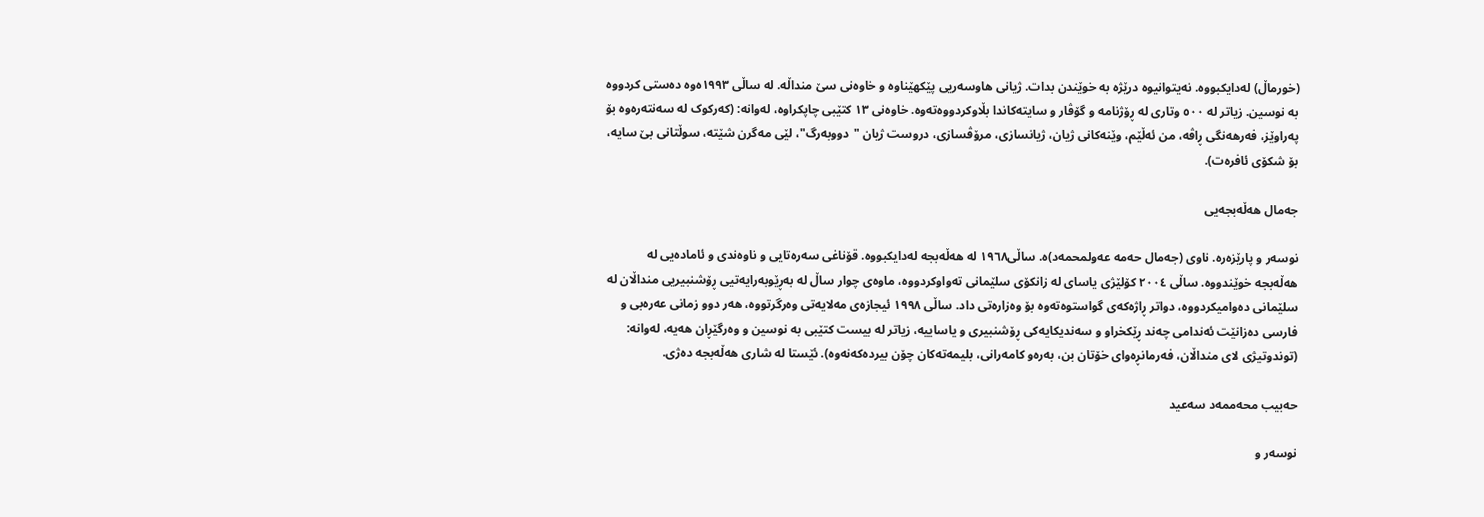(خورماڵ) لەدایکبووە. نەیتوانیوە درێژە بە خوێندن بدات. ژیانی هاوسەریی پێکهێناوە و خاوەنی سێ منداڵە. لە ساڵی ١٩٩٣ەوە دەستی کردووە بە نوسین. زیاتر لە ٥٠٠ وتاری لە ڕۆژنامە و گۆڤار و سایتەکاندا بڵاوکردووەتەوە. خاوەنی ١٣ کتێبی چاپکراوه،‌ لەوانه: (کەرکوک لە سەنتەرەوە بۆ پەراوێز، فەرهەنگی ڕاڤە، من ئەڵێم، وێنەکانی ژیان، ژیانسازی، مرۆڤسازی، دروست ژیان "دووبەرگ"، لێی مەگرن شێتە، سوڵتانی بێ سایە، بۆ شکۆی ئافرەت).

جەمال ‌هەڵەبجەیی

نوسەر و پارێزەرە. ناوی (جەمال حەمە عەولمحمەد)ە. ساڵی١٩٦٨ لە هەڵەبجە لەدایکبووه. قۆناغی سەرەتایی و ناوەندی و ئامادەیی لە هەڵەبجە خوێندووە. ساڵی ٢٠٠٤ کۆلێژی یاسای لە زانکۆی سلێمانی تەواوکردووە، ماوەی چوار ساڵ لە بەڕێوبەرایەتیی ڕۆشنبیریی منداڵان لە سلێمانی دەوامیکردووە، دواتر ڕاژەکەی گواستوەتەوە بۆ وەزارەتی داد. ساڵی ١٩٩٨ ئیجازەی مەلایەتی وەرگرتووە، هەر دوو زمانی عەرەبی و فارسی دەزانێت ئەندامی چەند ڕێکخراو و سەندیکایەکی ڕۆشنبیری و یاساییە، زیاتر لە بیست کتێبی بە نوسین و وەرگێڕان هەیە، لەوانە: (توندوتیژی لای منداڵان، فەرمانڕەوای خۆتان بن، بەرەو کامەرانی، بلیمەتەکان چۆن بیردەکەنەوە). ئێستا لە شاری هەڵەبجە دەژی.

حەبیب محەممەد سەعید

نوسەر و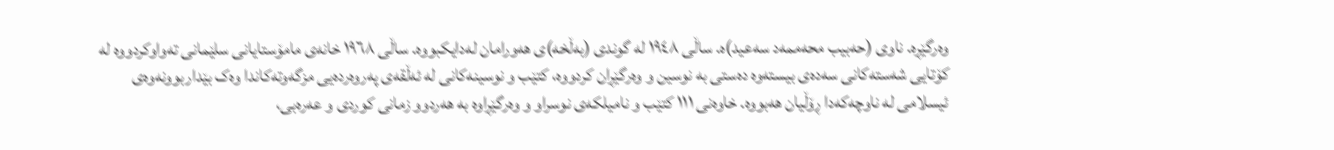وەرگێڕە. ناوی (حەبیب محەممەد سەعید)ە. ساڵی ١٩٤٨ لە گوندی (بەڵخە)ی هەورامان لەدایکبووه. ساڵی ١٩٦٨ خانەی مامۆستایانی سلێمانی تەواوکردووە لە کۆتایی شەستەکانی سەدەی بیستەوە دەستی بە نوسین و وەرگێڕان کردووە، کتێب و نوسینەکانی لە ئەڵقەی پەروەردەیی مزگەوتەکاندا وەک بێداربوونەوەی ئیسلامی لە ناوچەکەدا ڕۆڵیان هەبووە. خاوەنی ١١١ کتێب و نامیلکەی نوسراو و وەرگێڕاوە بە هەردوو زمانی کوردی و عەرەبی،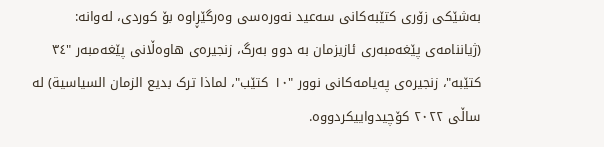بەشێکی زۆری کتێبەکانی سەعید نەورەسی وەرگێڕاوە بۆ کوردی، لەوانه: (ژیاننامەی پێغەمبەری ئازیزمان بە دوو بەرگ، زنجیرەی هاوەڵانی پێغەمبەر "٣٤ کتێبه"، زنجیرەی پەیامەکانی نوور "١٠ کتێب"، لماذا ترک بديع الزمان السياسية) له ساڵی ٢٠٢٢ کۆچیدواییکردووە.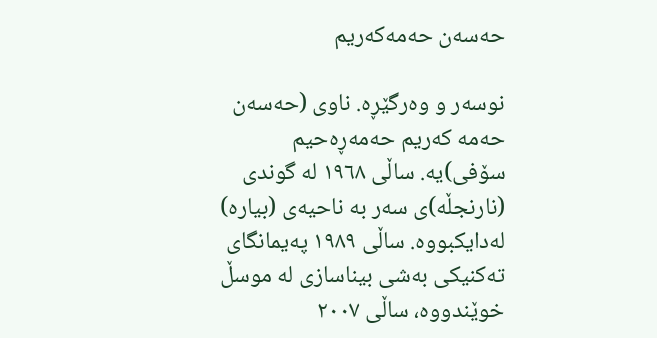حەسەن حەمەکەریم

نوسەر و وەرگێڕە. ناوی (حەسەن حەمە کەریم حەمەڕەحیم سۆفی)یە. ساڵی ١٩٦٨ لە گوندی (نارنجڵە)ی سەر بە ناحیەی (بیارە) لەدایکبووە. ساڵی ١٩٨٩ پەیمانگای تەکنیکی بەشی بیناسازی لە موسڵ خوێندووە، ساڵی ٢٠٠٧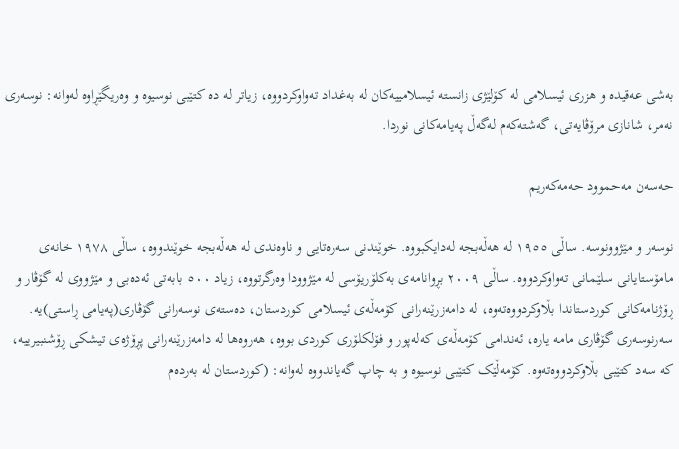بەشی عەقیدە و هزری ئیسلامی لە کۆلێژی زانستە ئیسلامییەکان لە بەغداد تەواوکردووە، زیاتر لە دە کتێبی نوسیوە و وەریگێڕاوە لەوانە: نوسەری نەمر، شانازی مرۆڤایەتی، گەشتەکەم لەگەڵ پەیامەکانی نوردا.

حەسەن مەحموود حەمەکەریم

نوسەر و مێژوونوسە. ساڵی ١٩٥٥ لە هەڵەبجە لەدایکبووە. خوێندنی سەرەتایی و ناوەندی لە هەڵەبجە خوێندووە، ساڵی ١٩٧٨ خانەی مامۆستایانی سلێمانی تەواوکردووە. ساڵی ٢٠٠٩ بڕوانامەی بەکلۆریۆسی لە مێژوودا وەرگرتووە، زیاد ٥٠٠ بابەتی ئەدەبی و مێژووی لە گۆڤار و ڕۆژنامەکانی کوردستاندا بڵاوکردووەتەوە، لە دامەزرێنەرانی کۆمەڵەی ئیسلامی کوردستان، دەستەی نوسەرانی گۆڤاری(پەیامی ڕاستی)یە. سەرنوسەری گۆڤاری مامە یارە، ئەندامی کۆمەڵەی کەلەپور و فۆلکلۆری کوردی بووە، هەروەها لە دامەزرێنەرانی پڕۆژەی تیشکی ڕۆشنبیرییە، کە سەد کتێبی بڵاوکردووەتەوە. کۆمەڵێک کتێبی نوسیوە و بە چاپ گەیاندووە لەوانە: (کوردستان لە بەردەم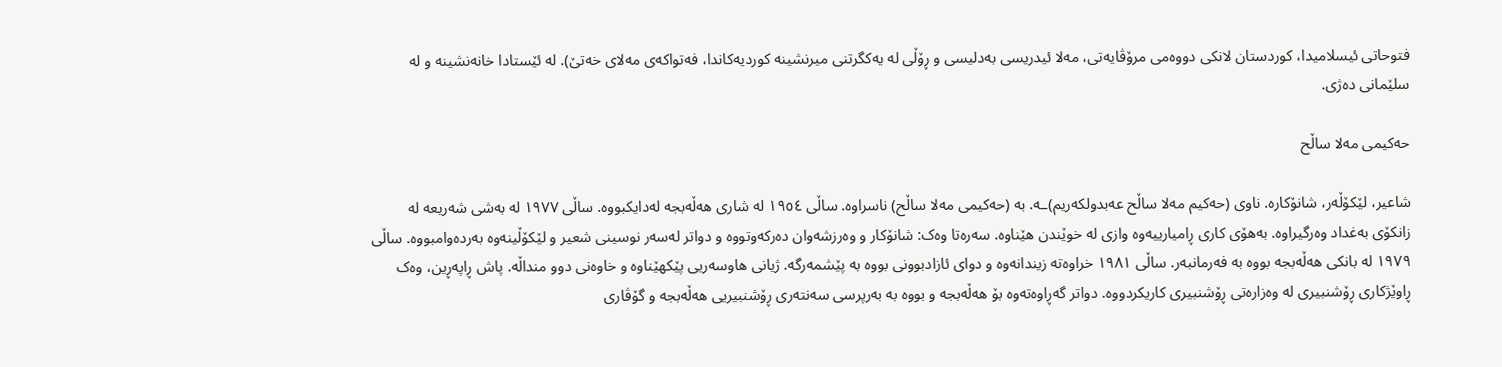فتوحاتی ئیسلامیدا، کوردستان لانکی دووەمی مرۆڤایەتی، مەلا ئیدریسی بەدلیسی و ڕۆڵی لە یەکگرتنی میرنشینە کوردیەکاندا، فەتواکەی مەلای خەتێ). له ‌ئێستادا خانەنشینە و لە سلێمانی دەژی.

حەکیمی مەلا ساڵح

شاعير، لێکۆڵەر، شانۆکارە. ناوی (حەکیم مەلا ساڵح عەبدولکەریم)ـە. بە (حەکیمی مەلا ساڵح) ناسراوە. ساڵی ١٩٥٤ لە شاری هەڵەبجە لەدایکبووە. ساڵی ١٩٧٧ لە بەشی شەریعە لە زانکۆی بەغداد وەرگیراوە. بەهۆی کاری ڕامیارییەوە وازی لە خوێندن هێناوە. سەرەتا وەک: شانۆکار و وەرزشەوان دەرکەوتووە و دواتر لەسەر نوسینی شعیر و لێکۆڵینەوە بەردەوامبووە. ساڵی ١٩٧٩ لە بانکی هەڵەبجە بووە بە فەرمانبەر. ساڵی ١٩٨١ خراوەتە زیندانەوه و دوای ئازادبوونی بووە بە پێشمەرگە. ژیانی هاوسەریی پێکهێناوە‌ و خاوەنی دوو منداڵە. پاش ڕاپەڕین، وەک ڕاوێژکاری ڕۆشنبیری لە وەزارەتی ڕۆشنبیری کاریکردووە. دواتر گەڕاوەتەوە بۆ هەڵەبجە و بووە بە بەرپرسی سەنتەری ڕۆشنبیریی هەڵەبجە و گۆڤاری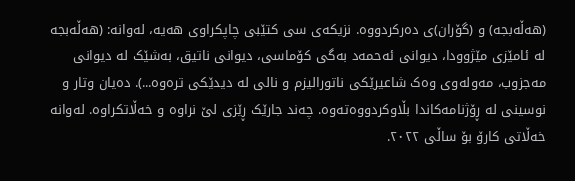(هەڵەبجە) و (گۆران)ی دەرکردووە. نزیکەی سی کتێبی چاپکراوی هەیە، لەوانه: (هەڵەبجە لە ئامێزی مێژوودا، دیوانی ئەحمەد بەگی کۆماسی، دیوانی ناتیق، بەشێک لە دیوانی مەجزوب، مەولەوی وەک شاعیرێکی ناتورالیزم و نالی لە دیدێکی ترەوە...). دەیان وتار و نوسینی لە ڕۆژنامەکاندا بڵاوکردووەتەوه. چەند جارێک ڕێزی لێ نراوە و خەڵاتکراوە. لەوانە خەڵاتی کارۆ بۆ ساڵی ٢٠٢٢.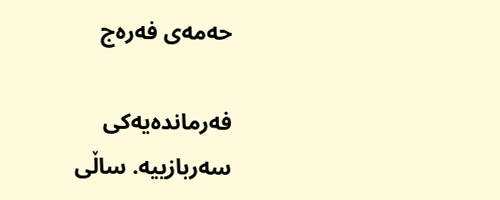حەمەی فەرەج

فەرماندەیەکی سەربازییە. ساڵى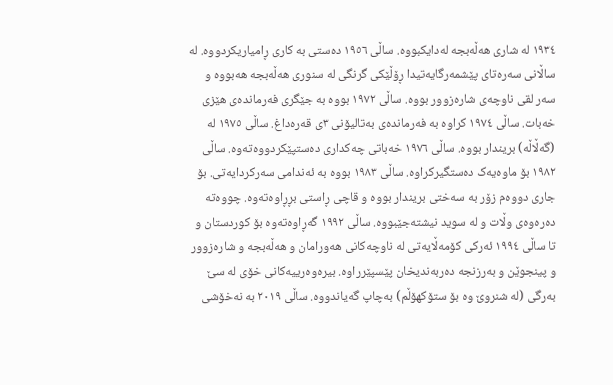١٩٣٤ لە‌ شاری هەڵەبجە لەدایکبووە‌. ساڵى ١٩٥٦ دەستی بە کاری ڕامیاریکردووە. لە ساڵانى سەرەتاى پێشمەرگايەتيدا ڕۆڵێکى گرنگى لە سنورى هەڵەبجە هەبووە و سەر لقى ناوچەى شارەزوور بووە. ساڵى ١٩٧٢ بووە بە جێگرى فەرماندەى هێزى خەبات. ساڵى ١٩٧٤ کراوە بە فەرماندەى بەتاليۆنى ٣ى قەرەداغ. ساڵی ١٩٧٥ لە (گەڵاڵه) بريندار بووە. ساڵى ١٩٧٦ خەباتى چەکدارى دەستپێکردووەتەوە. ساڵى ١٩٨٢ بۆ ماوەیەک دەستگیرکراوە. ساڵی ١٩٨٣ بووە بە ئەندامى سەرکردايەتى. بۆ جاری دووەم زۆر بە سەختی بريندار بووه و قاچى ڕاستی بڕڕاوەتەوە. چووەتە دەرەوەی وڵات و لە سويد نیشتەجێبووە. ساڵى ١٩٩٢ گەڕاوەتەوە بۆ کوردستان و تا ساڵى ١٩٩٤ ئەرکى کۆمەڵايەتى لە ناوچەکانى هەورامان و هەڵەبجە و شارەزوور و پينجوێن و بەرزنجە دەربەنديخان پێسپێرراوە. بیرەوەرییەکانی خۆی لە سێ بەرگی (لە شنروێ وە بۆ ستۆکهۆڵم) بەچاپ گەیاندووە. ساڵی ٢٠١٩ بە نەخۆشى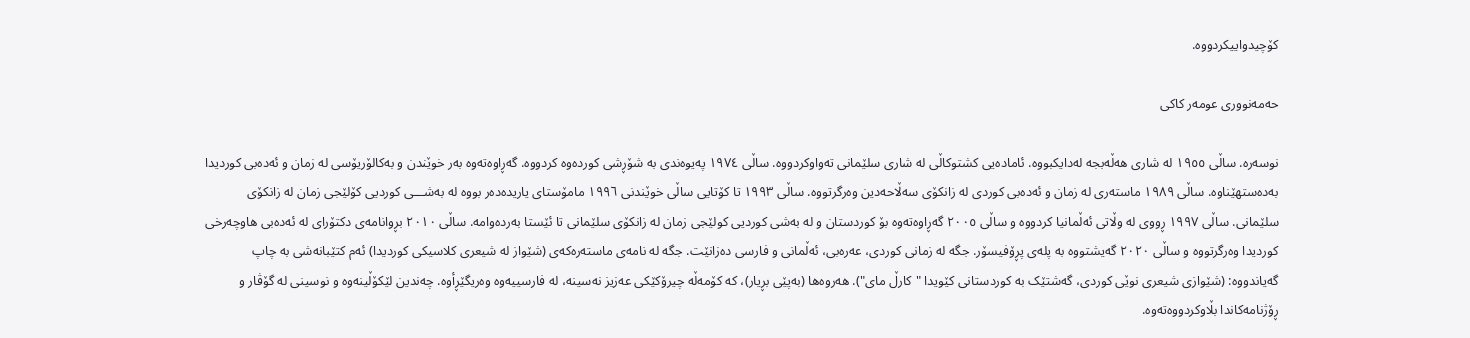کۆچیدوايیکردووە.

حەمەنووری عومەر کاکی

نوسەرە. ساڵی ١٩٥٥ لە شاری هەڵەبجە لەدایکبووە. ئامادەیی کشتوکاڵی لە شاری سلێمانی تەواوکردووە. ساڵی ١٩٧٤ پەیوەندی بە شۆڕشی کوردەوه کردووە. گەڕاوەتەوە بەر خوێندن و بەکالۆریۆسی لە زمان و ئەدەبی کوردیدا بەدەستهێناوە. ساڵی ١٩٨٩ ماستەری لە زمان و ئەدەبی کوردی لە زانکۆی سەڵاحەدین وەرگرتووە. ساڵی ١٩٩٣ تا کۆتایی ساڵی خوێندنی ١٩٩٦ مامۆستای یاریدەدەر بووە لە بەشـــی کوردیی کۆلێجی زمان لە زانکۆی سلێمانی. ساڵی ١٩٩٧ ڕووی لە وڵاتی ئەڵمانیا کردووە و ساڵی ٢٠٠٥ گەڕاوەتەوە‌ بۆ کوردستان و لە بەشی کوردیی کولێجی زمان لە زانکۆی سلێمانی تا ئێستا بەردەوامە. ساڵی ٢٠١٠ بڕوانامەی دکتۆرای لە ئەدەبی هاوچەرخی کوردیدا وەرگرتووه و ساڵی ٢٠٢٠ گەیشتووە بە پلەی پڕۆفیسۆر. جگە لە زمانی کوردی، عەرەبی، ئەڵمانی و فارسی دەزانێت. جگە لە نامەی ماستەرەکەی (شێواز لە شیعری کلاسیکی کوردیدا) ئەم کتێبانەشی بە چاپ گەیاندووه: (شێوازی شیعری نوێی کوردی، گەشتێک بە کوردستانی کێویدا "کارڵ مای"). هەروەها (بەپێی بڕیار)، کە کۆمەڵە چیرۆکێکی عەزیز نەسینه،‌ لە فارسییەوە وەریگێڕأوە. چەندین لێکۆڵینەوە و نوسینی لە گۆڤار و ڕۆژنامەکاندا بڵاوکردووەتەوه.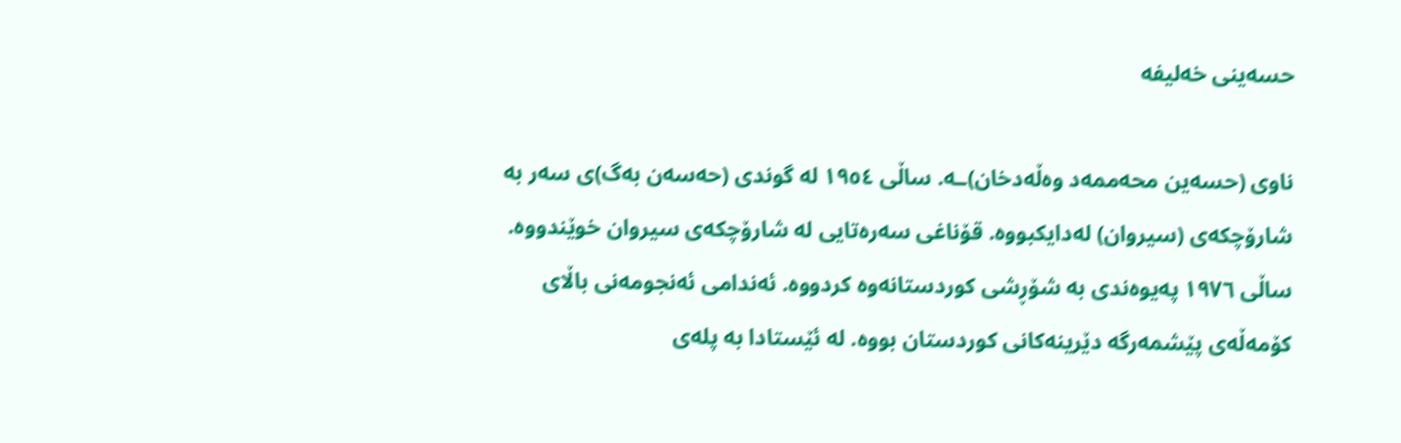حسەینی خەلیفە

ناوی (حسەین محەممەد وەڵەدخان)ـە. ساڵی ١٩٥٤ لە گوندی (حەسەن بەگ)ی سەر بە شارۆچکەی (سیروان) لەدایکبووە. قۆناغی سەرەتایی لە شارۆچکەی سیروان خوێندووە. ساڵی ١٩٧٦ پەیوەندی بە شۆڕشی کوردستانەوە کردووە. ئەندامی ئەنجومەنی باڵای کۆمەڵەی پێشمەرگە دێرینەکانی کوردستان بووە. لە ئێستادا بە پلەی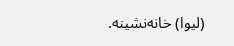(لیوا) خانەنشینە.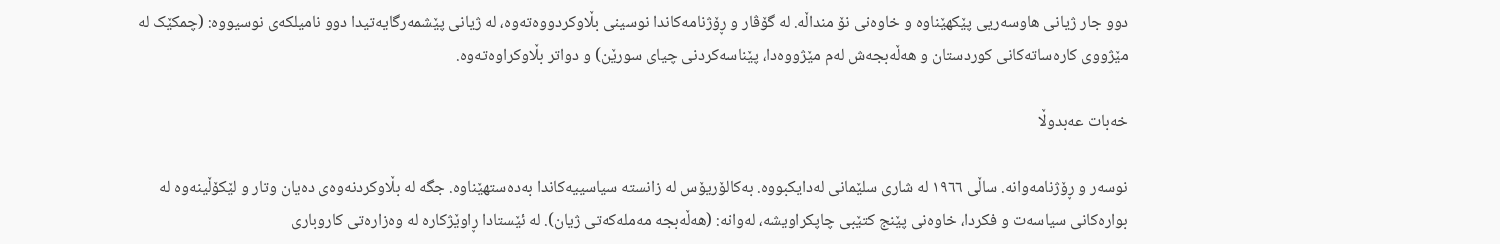دوو جار ژیانی هاوسەریی پێکهێناوە‌ و خاوەنی نۆ منداڵە. لە گۆڤار و ڕۆژنامەکاندا نوسینی بڵاوکردووەتەوە، لە ژیانی پێشمەرگایەتیدا دوو نامیلکەی نوسیووە: (چمکێک لە مێژووی کارەساتەکانی کوردستان و هەڵەبجەش لەم مێژووەدا، پێناسەکردنی چیای سورێن) و دواتر بڵاوکراوەتەوە.

خەبات عەبدوڵا

نوسەر و ڕۆژنامەوانە. ساڵی ١٩٦٦ لە شاری سلێمانی لەدایکبووە. بەکالۆریۆس لە زانستە سیاسییەکاندا بەدەستهێناوە. جگە لە بڵاوکردنەوەی دەیان وتار و لێکۆڵینەوە‌ لە بوارەکانی سیاسەت و فکردا، خاوەنی پێنج کتێبی چاپکراویشە، لەوانە: (هەڵەبجە مەملەکەتی ژیان). لە ئێستادا ڕاوێژکارە لە وەزارەتی کاروباری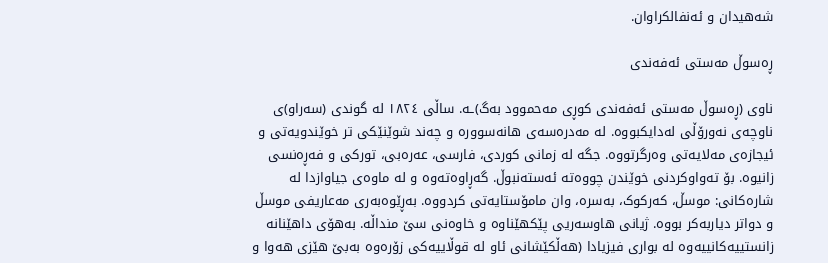شەهیدان و ئەنفالکراوان.

ڕەسوڵ مەستى ئەفەندى

ناوی (ڕەسوڵ مەستى ئەفەندى کوڕى مەحموود بەگ)ـە. ساڵى ١٨٢٤ لە گوندى (سەراو)ى ناوچەى نەورۆڵى لەدایکبووە‌. لە مەدرەسەى هانەسوورە و چەند شوێنێکی تر خوێندویەتی و ئيجازەى مەلايەتى وەرگرتووە. جگە لە زمانى کوردى، فارسى، عەرەبى، تورکى و فەڕەنسى زانيوە. بۆ تەواوکردنى خوێندن چووەتە ئەستەنبوڵ. گەڕاوەتەوە و لە ماوەی جیاوازدا لە شارەکانی: موسڵ، کەرکوک، بەسرە، وان مامۆستایەتی کردووه. بەڕێوەبەرى مەعاريفى موسڵ و دواتر دیاربەکر بووە. ژیانی هاوسەریی پێکهێناوە و خاوەنی سێ منداڵە. بەهۆى داهێنانە زانستييەکانييەوە لە بوارى فيزيادا (هەڵکێشانى ئاو لە قوڵاييەکى زۆرەوە بەبێ هێزى هەوا و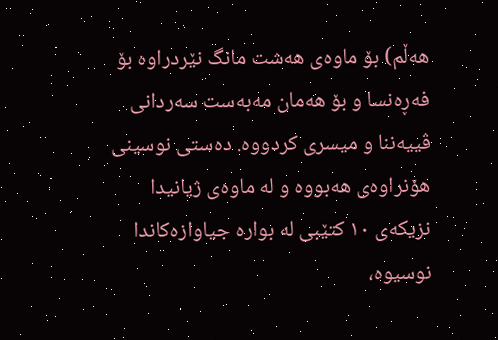هەڵم) بۆ ماوەى هەشت مانگ نێردراوە بۆ فەڕەنسا و بۆ هەمان مەبەست سەردانی ڤييەننا و ميسری کردووە. دەستی نوسینی هۆنراوەی هەبووە و لە ماوەى ژيانيدا نزيکەى ١٠ کتێبى لە بوارە جیاوازەکاندا نوسيوە،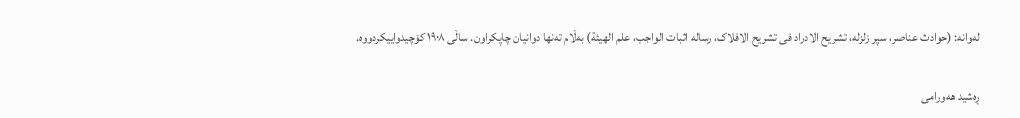لەوانه: (حوادث عناصر، سپر زلزلە، تشريح الادراد فى تشريح الافلاک، رسالە اثبات الواجب، علم الهيئة) بەڵام تەنها دوانيان چاپکراون‌. ساڵی ١٩٠٨ کۆچیدوايیکردووه.

ڕەشید هەورامی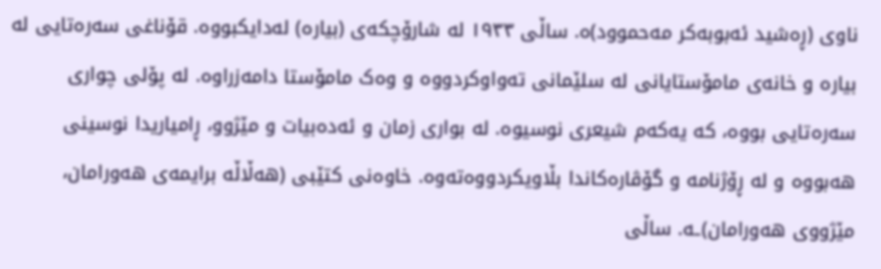ناوی (ڕەشید ئەبوبەکر مەحموود)ە. ساڵی ١٩٣٣ لە شارۆچکەی (بیاره) لەدایکبووە. قۆناغی سەرەتایی لە بیارە و خانەی مامۆستایانی لە سلێمانی تەواوکردووە و وەک مامۆستا دامەزراوە. لە پۆلی چواری سەرەتایی بووە، کە یەکەم شیعری نوسیوە. لە بواری زمان و ئەدەبیات و مێژوو، ڕامیاریدا نوسینی هەبووە و لە ڕۆژنامە و گۆڤارەکاندا بڵاویکردووەتەوە. خاوەنی کتێبی (هەڵاڵە برایمەی هەورامان، مێژووی هەورامان)ـە. ساڵی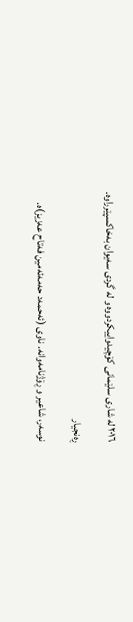٢٠١٦ لە شاری سلێمانی کۆچیدواییکردووە و لە گردی سەیوان بەخاکسپێرراوە.

ڕەنجیار

نوسەر، شاعیر و ڕۆژنامەوانە. ناوی (ئەحمەد حەمەئەمین فەتاح عەزیز)ە.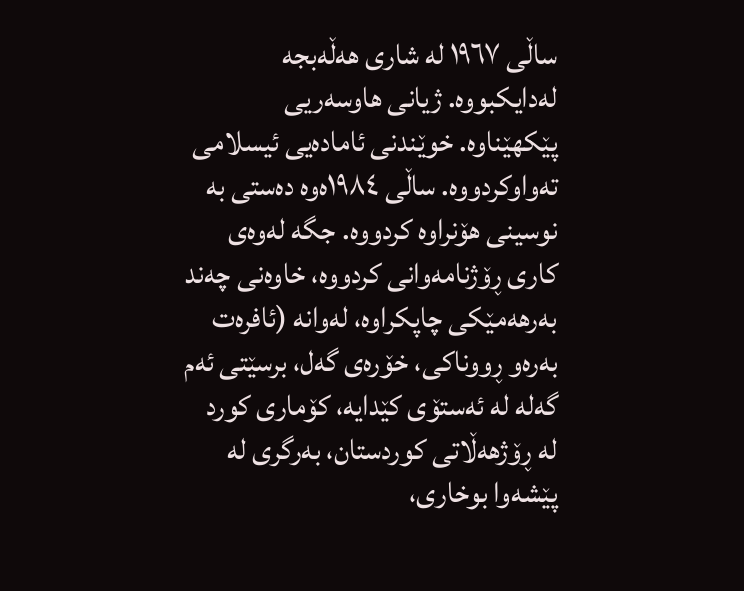ساڵی ١٩٦٧ لە شاری ھەڵەبجە لەدایکبووە. ژیانی هاوسەریی پێکهێناوە‌. خوێندنی ئامادەیی ئیسلامی تەواوکردووە. ساڵی ١٩٨٤ەوە دەستی بە نوسینی هۆنراوە کردووە. جگە لەوەی کاری ڕۆژنامەوانی کردووە، خاوەنی ‌چەند بەرهەمێکی چاپکراوە‌، لەوانە (ئافرەت بەرەو ڕووناکی، خۆرەی گەل، برسێتی ئەم گەلە لە ئەستۆی کێدایە، کۆماری کورد لە ڕۆژھەڵاتی کوردستان، بەرگری لە پێشەوا بوخاری،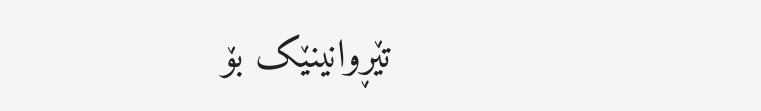تێڕوانینێک بۆ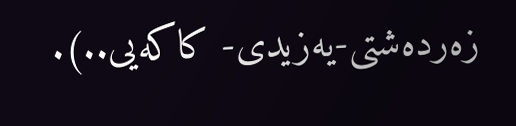زەردەشتی-یەزیدی- کاکەیی..).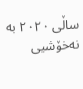ساڵی ٢٠٢٠ بە نەخۆشیی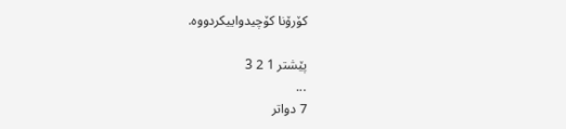کۆرۆنا کۆچیدواییکردووە.

پێشتر 1 2 3
...
7 دواتر